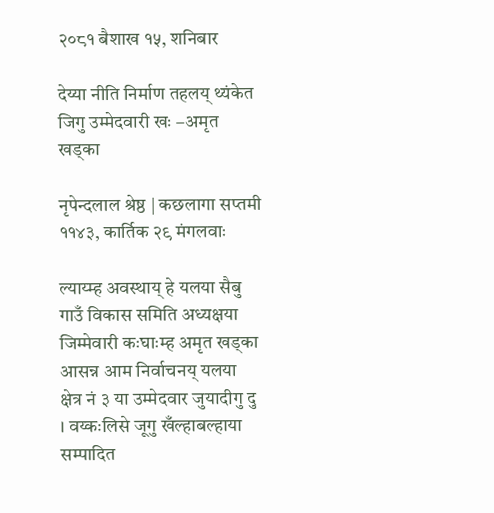२०८१ बैशाख १५, शनिबार

देय्या नीति निर्माण तहलय् थ्यंकेत जिगु उम्मेदवारी खः –अमृत खड्का

नृपेन्दलाल श्रेष्ठ | कछलागा सप्तमी ११४३, कार्तिक २९ मंगलवाः

ल्याय्म्ह अवस्थाय् हे यलया सैबु गाउँ विकास समिति अध्यक्षया जिम्मेवारी कःघाःम्ह अमृत खड्का आसन्न आम निर्वाचनय् यलया क्षेत्र नं ३ या उम्मेदवार जुयादीगु दु । वय्कःलिसे जूगु खँल्हाबल्हाया सम्पादित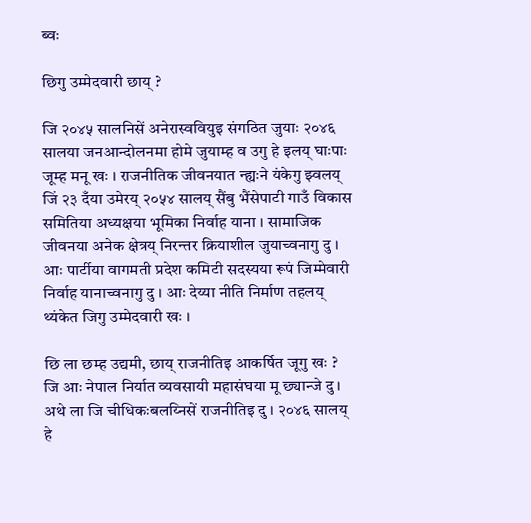ब्वः

छिगु उम्मेदवारी छाय् ?

जि २०४५ सालनिसें अनेरास्ववियुइ संगठित जुयाः २०४६ सालया जनआन्दोलनमा होमे जुयाम्ह व उगु हे इलय् घाःपाः जूम्ह मनू खः । राजनीतिक जीवनयात न्ह्यःने यंकेगु झ्वलय् जिं २३ दँया उमेरय् २०५४ सालय् सैंबु भैंसेपाटी गाउँ विकास समितिया अध्यक्षया भूमिका निर्वाह याना । सामाजिक जीवनया अनेक क्षेत्रय् निरन्तर क्रियाशील जुयाच्वनागु दु । आः पार्टीया वागमती प्रदेश कमिटी सदस्यया रूपं जिम्मेवारी निर्वाह यानाच्वनागु दु । आः देय्या नीति निर्माण तहलय् थ्यंकेत जिगु उम्मेदवारी खः ।

छि ला छम्ह उद्यमी, छाय् राजनीतिइ आकर्षित जूगु खः ?
जि आः नेपाल निर्यात व्यवसायी महासंघया मू छ्यान्जे दु । अथे ला जि चीधिकःबलय्निसें राजनीतिइ दु । २०४६ सालय् हे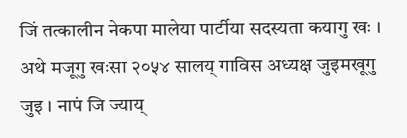जिं तत्कालीन नेकपा मालेया पार्टीया सदस्यता कयागु खः । अथे मजूगु खःसा २०५४ सालय् गाविस अध्यक्ष जुइमखूगु जुइ । नापं जि ज्याय्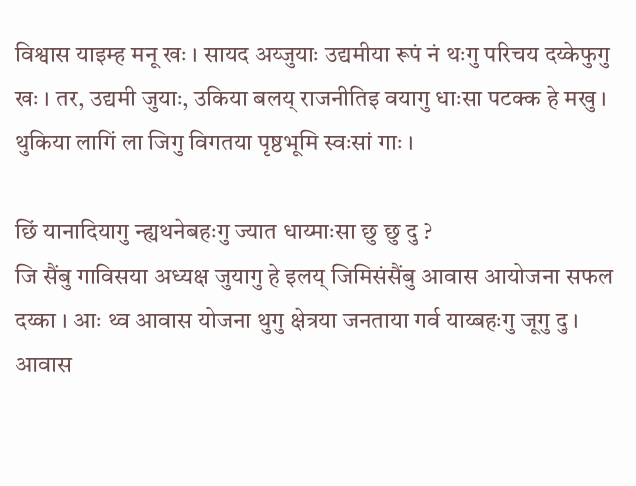विश्वास याइम्ह मनू खः । सायद अय्जुयाः उद्यमीया रूपं नं थःगु परिचय दय्केफुगु खः । तर, उद्यमी जुयाः, उकिया बलय् राजनीतिइ वयागु धाःसा पटक्क हे मखु । थुकिया लागिं ला जिगु विगतया पृष्ठभूमि स्वःसां गाः ।

छिं यानादियागु न्ह्यथनेबहःगु ज्यात धाय्माःसा छु छु दु ?
जि सैंबु गाविसया अध्यक्ष जुयागु हे इलय् जिमिसंसैंबु आवास आयोजना सफल दय्का । आः थ्व आवास योजना थुगु क्षेत्रया जनताया गर्व याय्बहःगु जूगु दु । आवास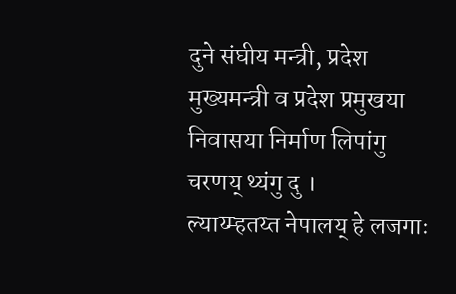दुने संघीय मन्त्री, प्रदेश मुख्यमन्त्री व प्रदेश प्रमुखया निवासया निर्माण लिपांगु चरणय् थ्यंगु दु ।
ल्याय्म्हतय्त नेपालय् हे लजगाः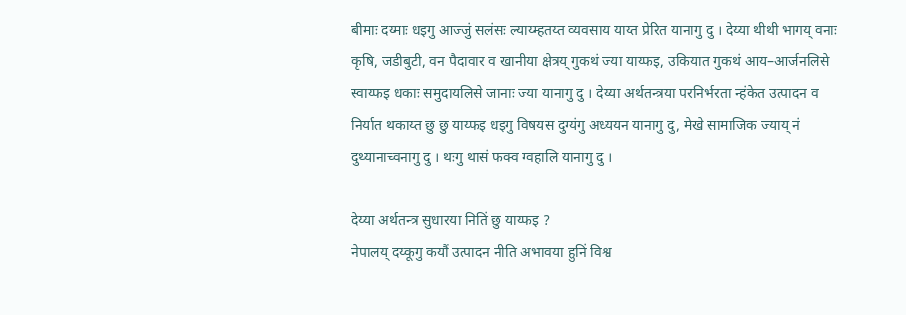बीमाः दय्माः धइगु आज्जुं सलंसः ल्याय्म्हतय्त व्यवसाय याय्त प्रेरित यानागु दु । देय्या थीथी भागय् वनाः कृषि, जडीबुटी, वन पैदावार व खानीया क्षेत्रय् गुकथं ज्या याय्फइ, उकियात गुकथं आय–आर्जनलिसे स्वाय्फइ धकाः समुदायलिसे जानाः ज्या यानागु दु । देय्या अर्थतन्त्रया परनिर्भरता न्हंकेत उत्पादन व निर्यात थकाय्त छु छु याय्फइ धइगु विषयस दुग्यंगु अध्ययन यानागु दु, मेखे सामाजिक ज्याय् नं दुथ्यानाच्वनागु दु । थःगु थासं फक्व ग्वहालि यानागु दु ।

देय्या अर्थतन्त्र सुधारया नितिं छु याय्फइ ?
नेपालय् दय्कूगु कयौं उत्पादन नीति अभावया हुनिं विश्व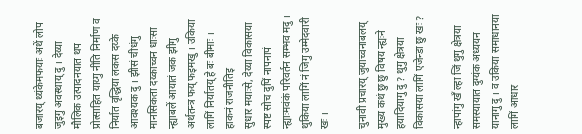बजारय् थ्यंकेमफयाः अथें लोप जुइगु अवस्थाय् दु । देय्या मौलिक उत्पादनयात थप प्रोत्साहित याय्गु नीति निर्माण व निर्यात वृद्धिया लकस दय्के आवश्यक दु । झीसं चीधंगु मानसिकता दय्काच्वन धाःसा न्ह्याबलें आयातं जक झीगु अर्थतन्त्र फय् फइमखु । उकिया लागिं निर्यातय् हे बः बीमाः । हाकनं राजनीतिइ
सुधार मयाःसे, देय्या विकासया स्पष्ट सोच दुपिं नापनापं न्ह्याःमवंकं परिवर्तन सम्भव मदु । थुकिया लागिं नं जिगु उम्मेदवारी खः ।

चुनावी प्रचारय् जुयाच्वनाबलय् मुख्य कथं छु छु विषय न्ह्यःने हयादियागु दु ? थुगु क्षेत्रया विकासया लागिं एजेन्डा छु खः ?

न्हापांगु खँ ल्हा जिं थुगु क्षेत्रया समस्यायात दुग्यंक अध्ययन यानागु दु । व उकिया समाधानया लागिं आधार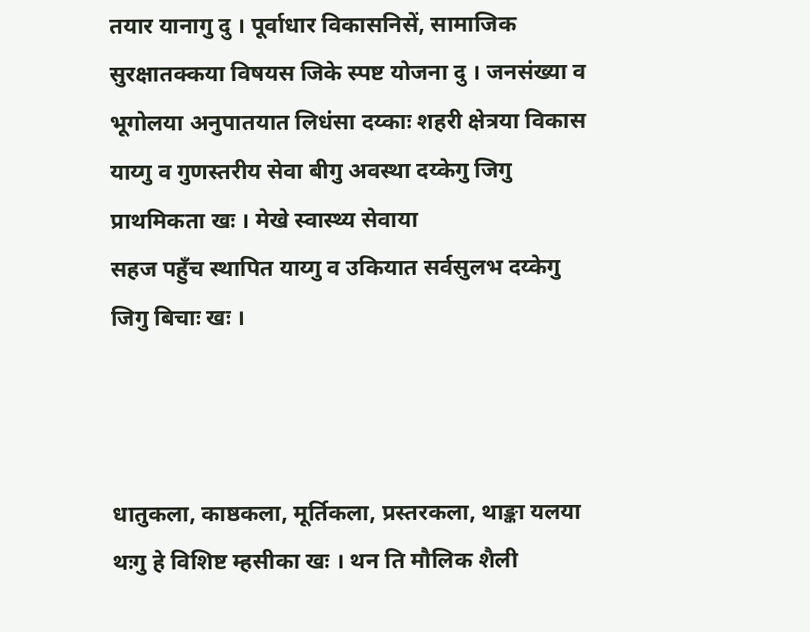तयार यानागु दु । पूर्वाधार विकासनिसें, सामाजिक सुरक्षातक्कया विषयस जिके स्पष्ट योजना दु । जनसंख्या व भूगोलया अनुपातयात लिधंसा दय्काः शहरी क्षेत्रया विकास याय्गु व गुणस्तरीय सेवा बीगु अवस्था दय्केगु जिगु प्राथमिकता खः । मेखे स्वास्थ्य सेवाया
सहज पहुँच स्थापित याय्गु व उकियात सर्वसुलभ दय्केगु जिगु बिचाः खः ।



धातुकला, काष्ठकला, मूर्तिकला, प्रस्तरकला, थाङ्का यलया थःगु हे विशिष्ट म्हसीका खः । थन ति मौलिक शैली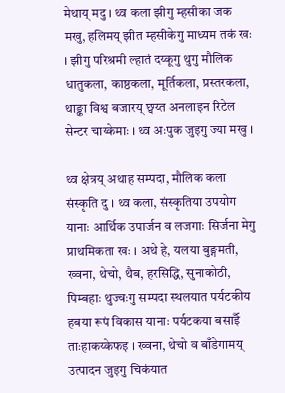मेथाय् मदु । थ्व कला झीगु म्हसीका जक मखु, हलिमय् झीत म्हसीकेगु माध्यम तकं खः । झीगु परिश्रमी ल्हातं दय्कूगु थुगु मौलिक धातुकला, काष्ठकला, मूर्तिकला, प्रस्तरकला, थाङ्का विश्व बजारय् छ्वय्त अनलाइन रिटेल सेन्टर चाय्केमाः । थ्व अःपुक जुइगु ज्या मखु ।

थ्व क्षेत्रय् अथाह सम्पदा, मौलिक कला संस्कृति दु । थ्व कला, संस्कृतिया उपयोग यानाः आर्थिक उपार्जन व लजगाः सिर्जना मेगु प्राथमिकता खः । अथे हे, यलया बुङ्गमती, ख्वना, थेचो, थैब, हरसिद्धि, सुनाकोठी, पिम्बहाः थुज्वःगु सम्पदा स्थलयात पर्यटकीय हबया रूपं विकास यानाः पर्यटकया बसाईँ ताःहाकय्केफइ । ख्वना, थेचो व बाँडेगामय् उत्पादन जुइगु चिकंयात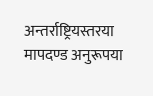अन्तर्राष्ट्रियस्तरया मापदण्ड अनुरूपया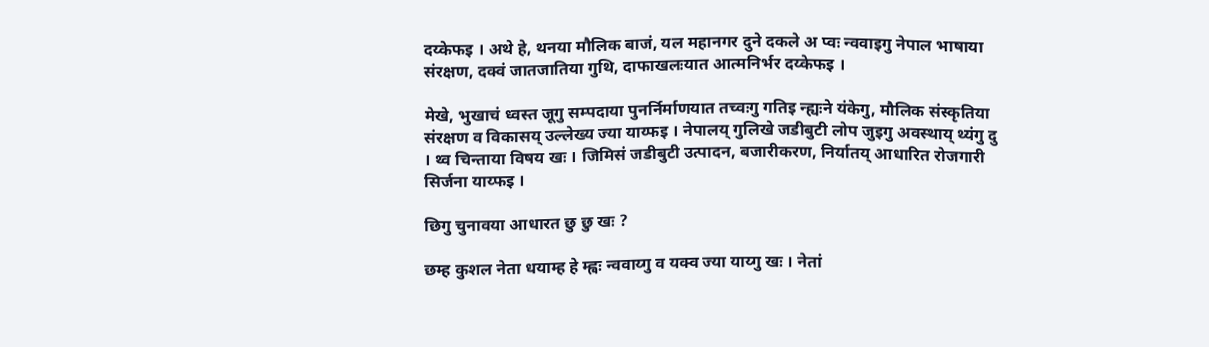दय्केफइ । अथे हे, थनया मौलिक बाजं, यल महानगर दुने दकले अ प्वः न्ववाइगु नेपाल भाषाया संरक्षण, दक्वं जातजातिया गुथि, दाफाखलःयात आत्मनिर्भर दय्केफइ ।

मेखे, भुखाचं ध्वस्त जूगु सम्पदाया पुनर्निर्माणयात तच्वःगु गतिइ न्ह्यःने यंकेगु, मौलिक संस्कृतिया संरक्षण व विकासय् उल्लेख्य ज्या याय्फइ । नेपालय् गुलिखे जडीबुटी लोप जुइगु अवस्थाय् थ्यंगु दु । थ्व चिन्ताया विषय खः । जिमिसं जडीबुटी उत्पादन, बजारीकरण, निर्यातय् आधारित रोजगारी सिर्जना याय्फइ ।

छिगु चुनावया आधारत छु छु खः ?

छम्ह कुशल नेता धयाम्ह हे म्ह्वः न्ववाय्गु व यक्व ज्या याय्गु खः । नेतां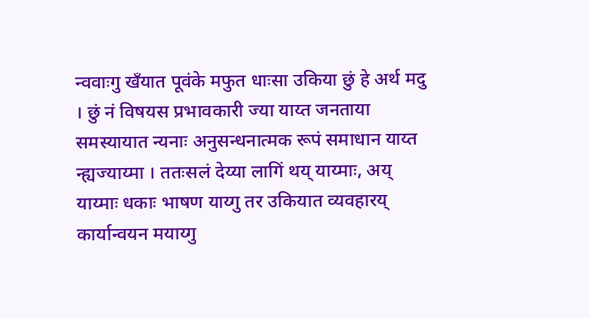न्ववाःगु खँयात पूवंके मफुत धाःसा उकिया छुं हे अर्थ मदु । छुं नं विषयस प्रभावकारी ज्या याय्त जनताया समस्यायात न्यनाः अनुसन्धनात्मक रूपं समाधान याय्त न्ह्यज्याय्मा । ततःसलं देय्या लागिं थय् याय्माः, अय् याय्माः धकाः भाषण याय्गु तर उकियात व्यवहारय् कार्यान्वयन मयाय्गु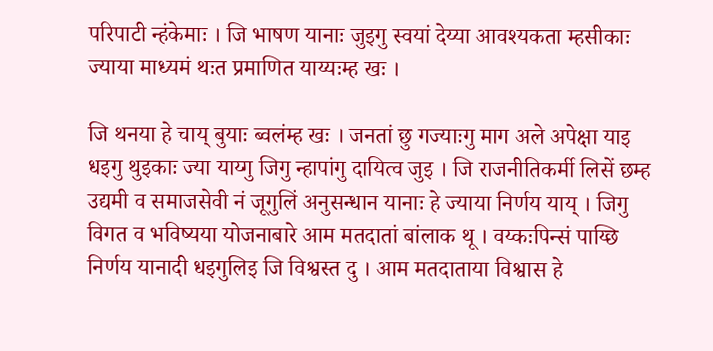परिपाटी न्हंकेमाः । जि भाषण यानाः जुइगु स्वयां देय्या आवश्यकता म्हसीकाः ज्याया माध्यमं थःत प्रमाणित याय्यःम्ह खः ।

जि थनया हे चाय् बुयाः ब्वलंम्ह खः । जनतां छु गज्याःगु माग अले अपेक्षा याइ धइगु थुइकाः ज्या याय्गु जिगु न्हापांगु दायित्व जुइ । जि राजनीतिकर्मी लिसें छम्ह उद्यमी व समाजसेवी नं जूगुलिं अनुसन्धान यानाः हे ज्याया निर्णय याय् । जिगु विगत व भविष्यया योजनाबारे आम मतदातां बांलाक थू । वय्कःपिन्सं पाय्छि निर्णय यानादी धइगुलिइ जि विश्वस्त दु । आम मतदाताया विश्वास हे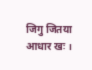जिगु जितया आधार खः ।